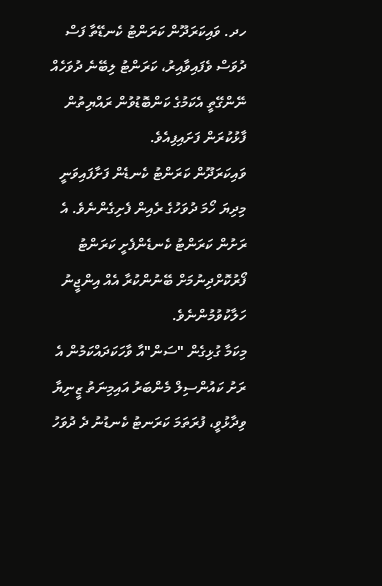ހދ. ވައިކަރަދޫން ކަރަންޓު ކެނޑޭތާ ފަސް ދުވަސް ވެފައިވާއިރު، ކަރަންޓު ލިބޭނެ ދުވަހެއް ނޭންގޭތީ އެކަމުގެ ކަންބޮޑުވުން ރައްޔިތުން ފާޅުކުރަން ފަށައިފިއެވެ.
ވައިކަރަދޫން ކަރަންޓު ކެނޑެން ފަށާފައިވަނީ މިދިޔަ ހޯމަ ދުވަހުގެ ރެއިން ފެށިގެންނެވެ. އެ ރަށުން ކަރަންޓު ކެނޑެންފެށީ ކަރަންޓު ފޯރުކޮށްދިނުމަށް ބޭނުންކުރާ އެއް އިންޖީނު ހަލާކުވުމުންނެވެ.
މިކަމާ ގުޅިގެން "ސަން"އާ ވާހަކަދައްކަމުން އެ ރަށު ކައުންސިލް މެންބަރު އައިމިނަތު ޒީނިޔާ ވިދާޅުވީ، ފުރަތަމަ ކަރަނޓު ކެނޑުނު ދެ ދުވަހު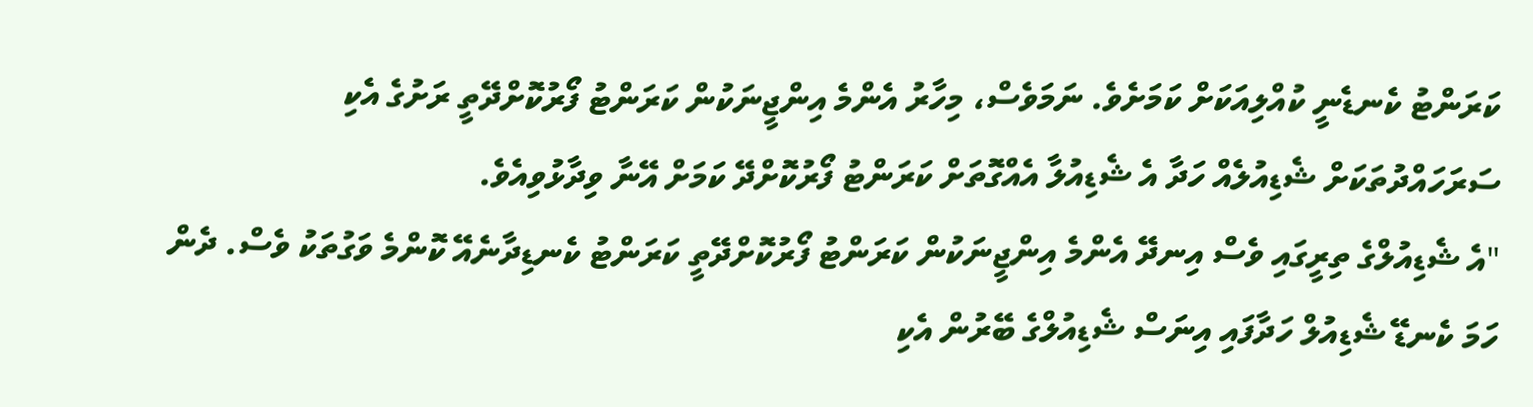ކަރަންޓު ކެނޑެނީ ކުއްލިއަކަށް ކަމަށެވެ. ނަމަވެސް، މިހާރު އެންމެ އިންޖީނަކުން ކަރަންޓު ފޯރުކޮށްދޭތީ ރަށުގެ އެކި ސަރަހައްދުތަކަށް ޝެޑިއުލެއް ހަދާ އެ ޝެޑިއުލާ އެއްގޮތަށް ކަރަންޓު ފޯރުކޮށްދޭ ކަމަށް އޭނާ ވިދާޅުވިއެވެ.
"އެ ޝެޑިއުލްގެ ތިރީގައި ވެސް އިނދޭ އެންމެ އިންޖީނަކުން ކަރަންޓު ފޯރުކޮށްދޭތީ ކަރަންޓު ކެނޑިދާނެއޭ ކޮންމެ ވަގުތަކު ވެސް. ދެން ހަމަ ކެނޑޭ ޝެޑިއުލް ހަދާފައި އިނަސް ޝެޑިއުލްގެ ބޭރުން އެކި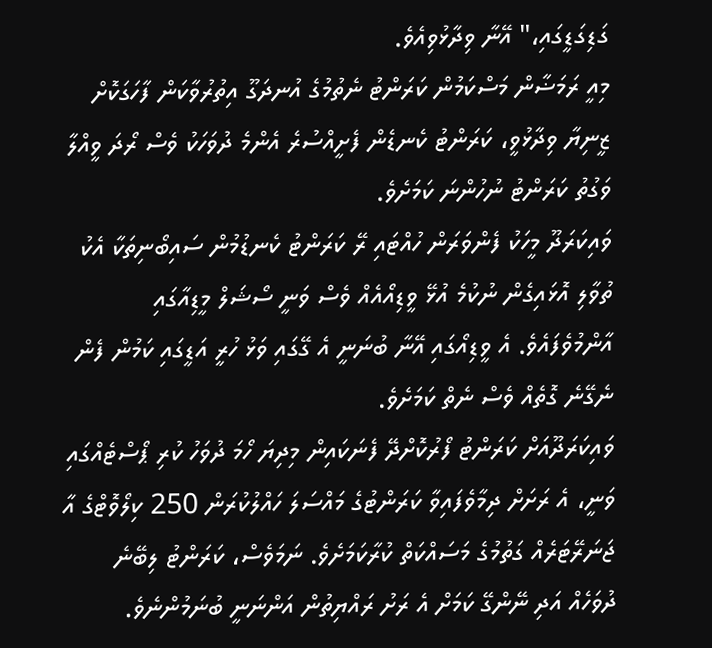ގަޑިގަޑީގައި،" އޭނާ ވިދާޅުވިއެވެ.
މިއީ ރަމަޟާން މަސްކަމުން ކަރަންޓު ނެތުމުގެ އުނދަގޫ އިތުރުވާކަން ފާހަގަކޮށް ޒީނިޔާ ވިދާޅުވީ، ކަރަންޓު ކެނޑެން ފެށީއްސުރެ އެންމެ ދުވަހަކު ވެސް ރޯދަ ވީއްލާ ވަގުތު ކަރަންޓު ނުހުންނަ ކަމަށެވެ.
ވައިކަރަދޫ މީހަކު ފެންވަރަން ހުއްޓައި ރޭ ކަރަންޓު ކެނޑުމުން ސައިބޯނިތަކާ އެކު ތުވާލި އޮޅައިގެން ނުކުމެ އުޅޭ ވީޑިއޯއެއް ވެސް ވަނީ ސޯޝަލް މީޑިއާގައި އާންމުވެފައެވެ. އެ ވީޑިއޯގައި އޭނާ ބުނަނީ އެ ގޭގައި ވަޅު ހުރީ އަޑީގައި ކަމުން ފެން ނެގޭނެ ގޮތެއް ވެސް ނެތް ކަމަށެވެ.
ވައިކަރަދޫއަށް ކަރަންޓު ފޯރުކޮށްދޭ ފެނަކައިން މިދިޔަ ހޯމަ ދުވަހު ކުރި ޕޯސްޓެއްގައި ވަނީ، އެ ރަށަށް ދިމާވެފައިވާ ކަރަންޓުގެ މައްސަލަ ހައްލުކުރަން 250 ކިލޯވޮޓްގެ އާ ޖަނަރޭޓަރެއް ގަތުމުގެ މަސައްކަތް ކުރާކަމަށެވެ. ނަމަވެސް، ކަރަންޓު ލިބޭނެ ދުވަހެއް އަދި ނޭންގޭ ކަމަށް އެ ރަށު ރައްޔިތުން އަންނަނީ ބުނަމުންނެވެ.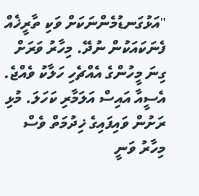"އަޅުގަނޑުމެންނަކަށް ވަކި ތާރީޚެއް ފެނަކައަކުން ނުދޭ. މިހާރު ވަރަށް ގިނަ މީހުންގެ އެއްޗެހި ހަލާކު ވެއްޖެ. އެސީއާ އައިސް އަލަމާރި ކަހަލަ. މުޅި ރަށުން ވައިފައިގެ ޚިދުމަތް ވެސް މިހާރު ވަނީ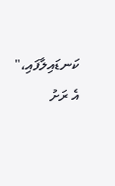ކަނޑައިލާފައި،" އެ ރަށު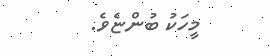މީހަކު ބުންޏެވެ.